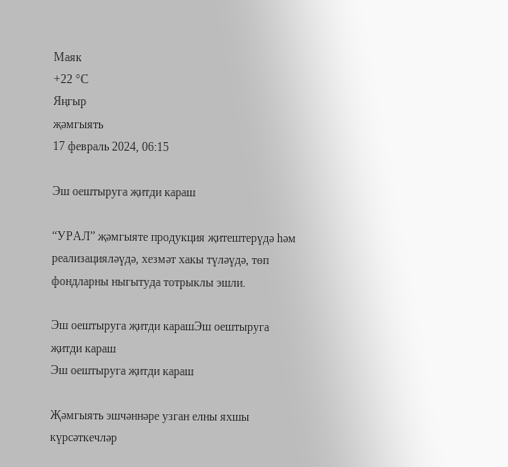Маяк
+22 °С
Яңгыр
җәмгыять
17 февраль 2024, 06:15

Эш оештыруга җитди караш

“УРАЛ” җәмгыяте продукция җитештерүдә һәм реализацияләүдә, хезмәт хакы түләүдә, төп фондларны ныгытуда тотрыклы эшли.

Эш оештыруга җитди карашЭш оештыруга җитди караш
Эш оештыруга җитди караш

Җәмгыять эшчәннәре узган елны яхшы күрсәткечләр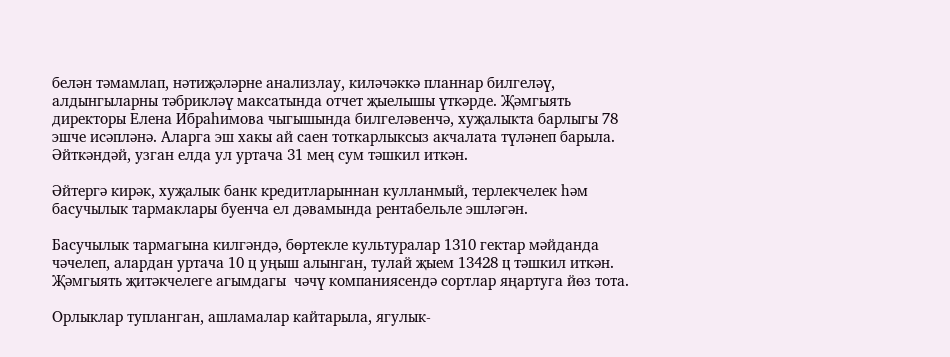белән тәмамлап, нәтиҗәләрне анализлау, киләчәккә планнар билгеләү, алдынгыларны тәбрикләү максатында отчет җыелышы үткәрде. Җәмгыять директоры Елена Ибраһимова чыгышында билгеләвенчә, хуҗалыкта барлыгы 78 эшче исәпләнә. Аларга эш хакы ай саен тоткарлыксыз акчалата түләнеп барыла. Әйткәндәй, узган елда ул уртача 31 мең сум тәшкил иткән.

Әйтергә кирәк, хуҗалык банк кредитларыннан кулланмый, терлекчелек һәм басучылык тармаклары буенча ел дәвамында рентабельле эшләгән.

Басучылык тармагына килгәндә, бөртекле культуралар 1310 гектар мәйданда чәчелеп, алардан уртача 10 ц уңыш алынган, тулай җыем 13428 ц тәшкил иткән. Җәмгыять җитәкчелеге агымдагы  чәчү компаниясендә сортлар яңартуга йөз тота.

Орлыклар тупланган, ашламалар кайтарыла, ягулык-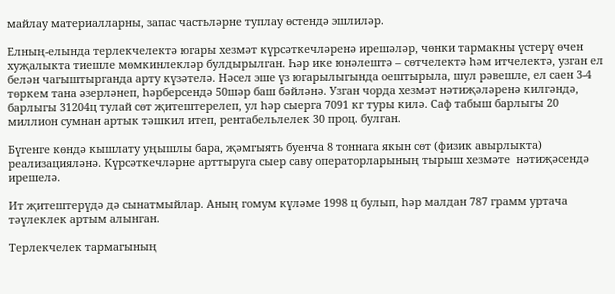майлау материалларны, запас частьләрне туплау өстендә эшлиләр.

Елның-елында терлекчелектә югары хезмәт күрсәткечләренә ирешәләр, чөнки тармакны үстерү өчен хуҗалыкта тиешле мөмкинлекләр булдырылган. Һәр ике юнәлештә – сөтчелектә һәм итчелектә, узган ел белән чагыштырганда арту күзәтелә. Нәсел эше үз югарылыгында оештырыла, шул рәвешле, ел саен 3-4 төркем тана әзерләнеп, һәрберсендә 50шәр баш бәйләнә. Узган чорда хезмәт нәтиҗәләренә килгәндә, барлыгы 31204ц тулай сөт җитештерелеп, ул һәр сыерга 7091 кг туры килә. Саф табыш барлыгы 20 миллион сумнан артык тәшкил итеп, рентабельлелек 30 проц. булган.

Бүгенге көндә кышлату уңышлы бара, җәмгыять буенча 8 тоннага якын сөт (физик авырлыкта) реализацияләнә. Күрсәткечләрне арттыруга сыер саву операторларының тырыш хезмәте  нәтиҗәсендә ирешелә.

Ит җитештерүдә дә сынатмыйлар. Аның гомум күләме 1998 ц булып, һәр малдан 787 грамм уртача тәүлеклек артым алынган.

Терлекчелек тармагының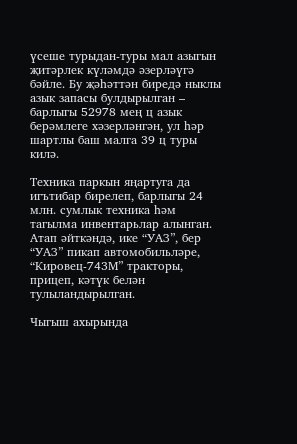үсеше турыдан-туры мал азыгын җитәрлек күләмдә әзерләүгә бәйле. Бу җәһәттән биредә ныклы азык запасы булдырылган – барлыгы 52978 мең ц азык берәмлеге хәзерләнгән, ул һәр шартлы баш малга 39 ц туры килә.

Техника паркын яңартуга да игътибар бирелеп, барлыгы 24 млн. сумлык техника һәм тагылма инвентарьлар алынган. Атап әйткәндә, ике “УАЗ”, бер “УАЗ” пикап автомобильләре, “Кировец-743М” тракторы, прицеп, кәтүк белән тулыландырылган.

Чыгыш ахырында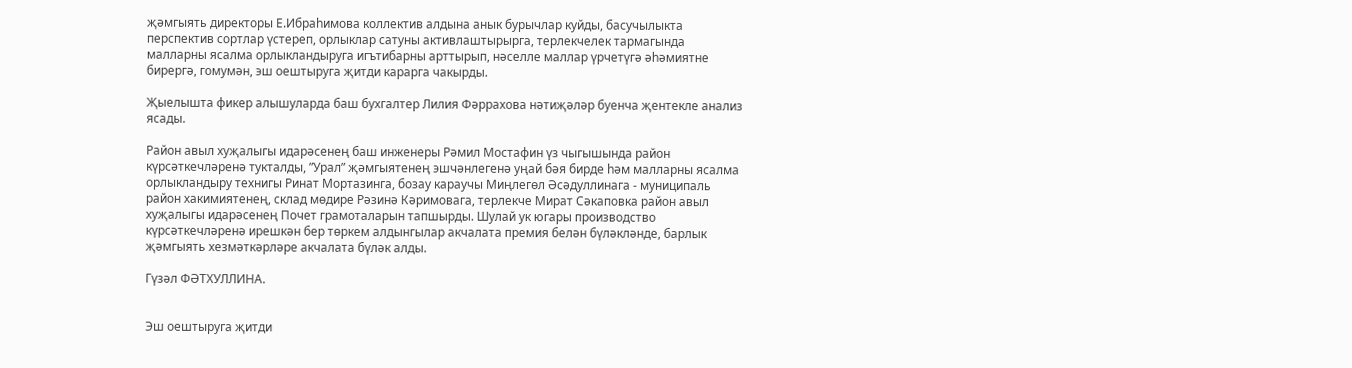җәмгыять директоры Е.Ибраһимова коллектив алдына анык бурычлар куйды, басучылыкта перспектив сортлар үстереп, орлыклар сатуны активлаштырырга, терлекчелек тармагында малларны ясалма орлыкландыруга игътибарны арттырып, нәселле маллар үрчетүгә әһәмиятне бирергә, гомумән, эш оештыруга җитди карарга чакырды.

Җыелышта фикер алышуларда баш бухгалтер Лилия Фәррахова нәтиҗәләр буенча җентекле анализ ясады.

Район авыл хуҗалыгы идарәсенең баш инженеры Рәмил Мостафин үз чыгышында район күрсәткечләренә тукталды, ”Урал” җәмгыятенең эшчәнлегенә уңай бәя бирде һәм малларны ясалма орлыкландыру технигы Ринат Мортазинга, бозау караучы Миңлегөл Әсәдуллинага - муниципаль район хакимиятенең, склад мөдире Рәзинә Кәримовага, терлекче Мират Сәкаповка район авыл хуҗалыгы идарәсенең Почет грамоталарын тапшырды. Шулай ук югары производство күрсәткечләренә ирешкән бер төркем алдынгылар акчалата премия белән бүләкләнде, барлык җәмгыять хезмәткәрләре акчалата бүләк алды.

Гүзәл ФӘТХУЛЛИНА.


Эш оештыруга җитди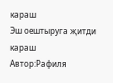караш
Эш оештыруга җитди караш
Автор:Рафиля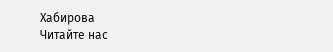Хабирова
Читайте нас